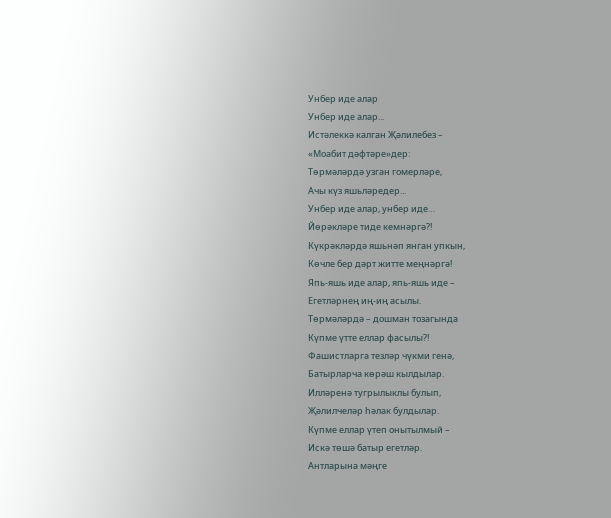Унбер иде алар
Унбер иде алар...
Истәлеккә калган Җәлилебез –
«Моабит дәфтәре»дер:
Төрмәләрдә узган гомерләре,
Ачы күз яшьләредер...
Унбер иде алар, унбер иде…
Йөрәкләре тиде кемнәргә?!
Күкрәкләрдә яшьнәп янган упкын,
Көчле бер дәрт житте меңнәргә!
Япь-яшь иде алар, япь-яшь иде –
Егетләрнең иң-иң асылы.
Төрмәләрдә – дошман тозагында
Күпме үтте еллар фасылы?!
Фашистларга тезләр чүкми генә,
Батырларча көрәш кылдылар.
Илләренә тугрылыклы булып,
Җәлилчеләр һәлак булдылар.
Күпме еллар үтеп онытылмый –
Искә төшә батыр егетләр.
Антларына мәңге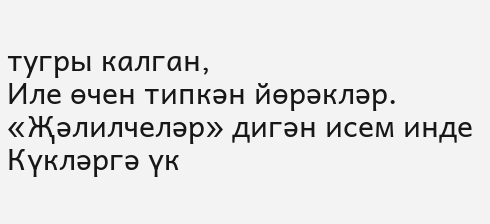тугры калган,
Иле өчен типкән йөрәкләр.
«Җәлилчеләр» дигән исем инде
Күкләргә үк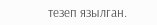тезеп язылган.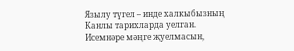Язылу түгел – инде халкыбызның
Канлы тарихларда уелган.
Исемнәре мәңге җуелмасын,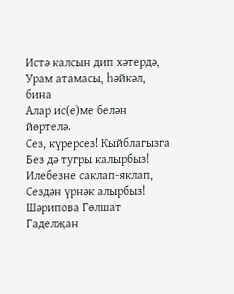Истә калсын дип хәтердә,
Урам атамасы, һәйкәл, бина
Алар ис(е)ме белән йөртелә.
Сез, күрерсез! Кыйблагызга
Без дә тугры калырбыз!
Илебезне саклап-яклап,
Сездән үрнәк алырбыз!
Шәрипова Гөлшат Гаделҗан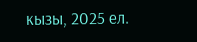кызы, 2025 ел.